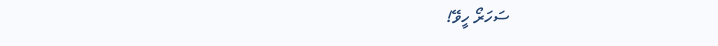ސަހަރޯ ހީވޭ!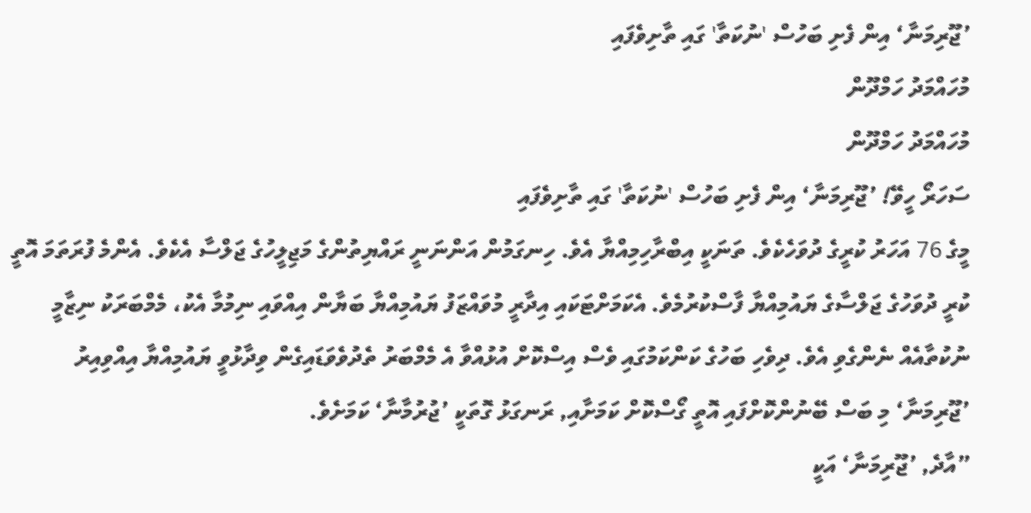’ޖޫރިމަނާ‘ އިން ފެށި ބަހުސް 'ނުކަތާ' ގައި ތާށިވެފައި
މުހައްމަދު ހަމްދޫން
މުހައްމަދު ހަމްދޫން
ސަހަރޯ ހީވޭ! ’ޖޫރިމަނާ‘ އިން ފެށި ބަހުސް 'ނުކަތާ' ގައި ތާށިވެފައި
މީގެ 76 އަހަރު ކުރީގެ ދުވަހެކެވެ. ތަނަކީ އިބްރާހިމިއްޔާ އެވެ. ހިނގަމުން އަންނަނީ ރައްޔިތުންގެ މަޖިލީހުގެ ޖަލްސާ އެކެވެ. އެންމެ ފުރަތަމަ އޮތީ ކުރީ ދުވަހުގެ ޖަލްސާގެ ޔައުމިއްޔާ ފާސްކުރުމެވެ. އެކަމަށްޓަކައި އިދާރީ މުވައްޒަފު ޔައުމިއްޔާ ބަޔާން އިއްވައި ނިމުމާ އެކު، މެމްބަރަކު ނިޒާމީ ނުކުތާއެއް ނެންގެވި އެވެ. ދިވެހި ބަހުގެ ކަންކަމުގައި ވެސް އިސްކޮށް އުޅުއްވާ އެ މެމްބަރު ތެދުވެވަޑައިގެން ވިދާޅުވީ ޔައުމިއްޔާ އިއްވިއިރު ’ޖޫރިމަނާ‘ މި ބަސް ބޭނުންކޮށްފައި އޮތީ ގޯސްކޮށް ކަމަށާއި, ރަނގަޅު ގޮތަކީ ’ޖުރުމާނާ‘ ކަމަށެވެ.
”އާދެ, ’ޖޫރިމަނާ‘ އަކީ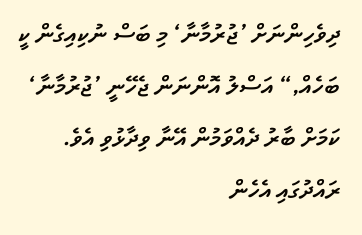ދިވެހިންނަށް ’ޖުރުމާނާ‘ މި ބަސް ނުކިއިގެން ކީ ބަހެއް,“ އަސްލު އޮންނަން ޖެހޭނީ ’ޖުރުމާނާ‘ ކަމަށް ބާރު ދެއްވަމުން އޭނާ ވިދާޅުވި އެވެ.
ރައްދުގައި އެހެން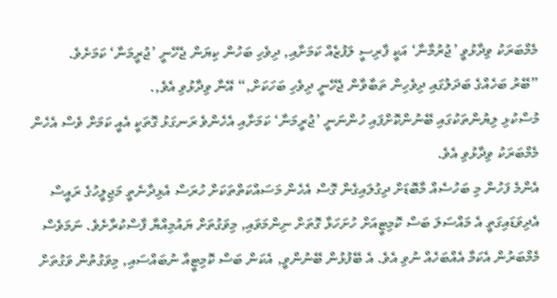މެމްބަރަކު ވިދާޅުވީ ’ޖުރުމާނާ‘ އަކީ ފާރިސީ ލަފުޒެއް ކަމަށާއި, ދިވެހި ބަހުން ކިޔަން ޖެހޭނީ ’ޖުރީމަނާ‘ ކަމަށެވެ.
”ބޭރު ބަހެއްގެ ބަދަލުގައި ދިވެހިން ތަބާވާން ޖެހޭނީ ދިވެހި ބަހަކަށް,“ އޭނާ ވިދާޅުވި އެވެ,.
މުސްކުޅި ލިޔުންތަކުގައި ބޭނުންކޮށްފައި ހުންނަނީ ’ޖުރީމަނާ‘ ކަމަށާއި އެހެންވެ ރަނގަޅު ގޮތަކީ އެއީ ކަމަށް ވެސް އެހެން މެމްބަރަކު ވިދާޅުވި އެވެ.
އެންމެ ފަހުން މި ބަހުސެއް މާބޮޑަށް ދިގުލައިގެން ގޮސް އެހެން މަސައްކަތްތަކަށް ހުރަސް އެޅިދާނެތީ މަޖިލީހުގެ ރައީސް އެދިވަޑައިގަތީ އެ މައްސަލަ ބަސް ކޮމިޓީއަށް ހުށަހަޅާ ގޮތަށް ނިންމަވައި, މިވަގުތަށް ޔައުމިއްޔާ ފާސްކުރާށެވެ. ނަމަވެސް މެމްބަރުން އެކަމާ އެއްބަހެއް ނުވި އެވެ. އެ ބޭފުޅުން ބޭނުންވީ, އެކަން ބަސް ކޮމިޓީއާ ނުބައްސައި, މިވަގުތުން ވަގުތަށް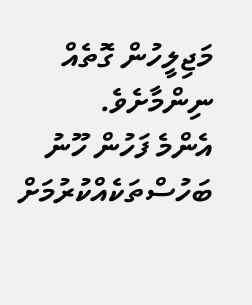މަޖިލީހުން ގޮތެއް ނިންމާށެވެ.
އެންމެ ފަހުން ހޫނު ބަހުސްތަކެއްކުރުމަށް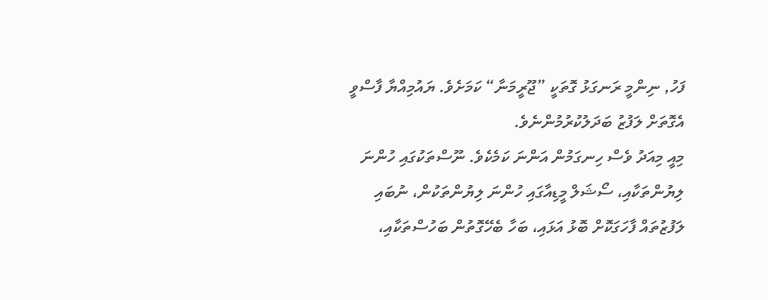ފަހު, ނިންމީ ރަނގަޅު ގޮތަކީ ”ޖޫރީމަނާ“ ކަމަށެވެ. ޔައުމިއްޔާ ފާސްވީ އެގޮތަށް ލަފުޒު ބަދަލުކުރުމުންނެވެ.
މިއީ މިއަދު ވެސް ހިނގަމުން އަންނަ ކަމެކެވެ. ނޫސްތަކުގައި ހުންނަ ލިޔުންތަކާއި، ސޯޝަލް މީޑިއާގައި ހުންނަ ލިޔުންތަކުން، ނުބައި ލަފުޒުތައް ފާހަގަކޮށް ބޮޅު އަޅައި، ބަހާ ބެހޭގޮތުން ބަހުސްތަކާއި،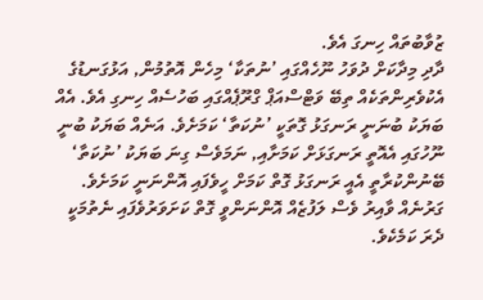ޒުވާބުތައް ހިނގަ އެވެ.
ދާދި މިދާކަށް ދުވަހު ނޫހެއްގައި ’ނުތަކާ‘ މިހެން އޮތުމުން, އަޅުގަނޑުގެ އެކުވެރިންތަކެއް ތިބޭ ވަޓްސްއަޕް ގްރޫޕެއްގައި ބަހުސެއް ހިނގި އެވެ. އެއް ބަޔަކު ބުނަނީ ރަނގަޅު ގޮތަކީ ’ނުކަތާ‘ ކަމަށެވެ. އަނެއް ބަޔަކު ބުނީ ނޫހުގައި އެއޮތީ ރަނގަޅަށް ކަމަށާއި, ނަމަވެސް ގިނަ ބަޔަކު ’ނުކަތާ‘ ބޭނުންކުރާތީ އެއީ ރަނގަޅު ގޮތް ކަމަށް ހީވެފައި އޮންނަނީ ކަމަށެވެ.
ގަރުނެއް ވާއިރު ވެސް ލަފުޒެއް އޮންނަންވީ ގޮތް ކަށަވަރުވެފައި ނެތުމަކީ ދެރަ ކަމެކެވެ.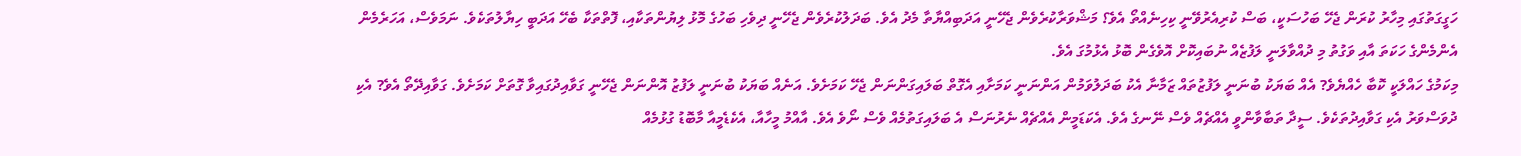ހަގީގަތުގައި މިހާރު ކުރަން ޖެހޭ ބަހުސަކީ، ބަސް ކުރިއެރުވޭނީ ކިހިނެއްތޯ އެވެ؟ މަޝްވަރާކުރެވެން ޖެހޭނީ އަދަބިއްޔާތާ މެދު އެވެ. ބަދަލުކުރެވެން ޖެހޭނީ ދިވެހި ބަހުގެ މޮޅު ލިޔުންތަކާއި، ފޮތްތަކާ ބެހޭ އަދަބީ ހިޔާލުތަކެވެ. ނަމަވެސް، އަހަރެމެން އެންމެންގެ ހަކަތަ އާއި ވަގުތު މި ދުއްވާލަނީ ލަފުޒެއް ނުބައިކޮށް އޮވެގެން ބޮޅު އެޅުމުގަ އެވެ.
މިކަމުގެ ހައްލަކީ ކޮބާ ހެއްޔެވެ? އެއް ބަޔަކު ބުނަނީ ލަފުޒުތައް ޒަމާނާ އެކު ބަދަލުވަމުން އަންނަނީ ކަމަށާއި އެގޮތް ބަލައިގަންނަން ޖެހޭ ކަމަށެވެ. އަނެއް ބަޔަކު ބުނަނީ ލަފުޒު އޮންނަން ޖެހޭނީ ގަވާއިދުގައިވާ ގޮތަށް ކަމަށެވެ. ގަވާއިދޭތޯ އެވެ? އެކި ދުވަސްވަރު އެކި ގަވާއިދުތަކެވެ. ސީދާ ތަބާވާންވީ އެއްޗެއް ވެސް ނޭނގެ އެވެ. އެކަޑަމީން އެއްޗެއް ނެރުނަސް އެ ބަލައިގަތުމެއް ވެސް ނޯވެ އެވެ. އާއްމު މީހާއާ، އެކެޑެމީއާ މާބޮޑު ގުޅުމެއް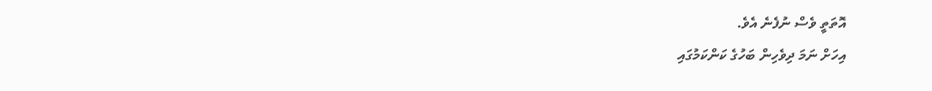އޮތަތީ ވެސް ނުފެނެ އެވެ.
އިހަށް ނަމަ ދިވެހިން ބަހުގެ ކަންކަމުގައި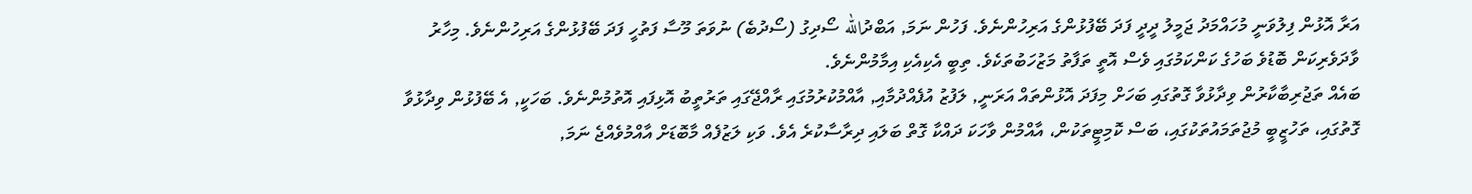އަރާ އޮޅުން ފިލުވަނީ މުހައްމަދު ޖަމީލު ދީދީ ފަދަ ބޭފުޅުންގެ އަރިހުންނެވެ. ފަހުން ނަމަ, އަބްދުالله ސޯދިގު (ސޯދުބެ) ނުވަތަ މޫސާ ފަތުހީ ފަދަ ބޭފުޅުންގެ އަރިހުންނެވެ. މިހާރު ވާދަވެރިކަން ބޮޑުވެ ބަހުގެ ކަންކަމުގައި ވެސް އޮތީ ތަފާތު މަޒުހަބުތަކެވެ. ތިބީ އެކިއެކި އިމާމުންނެވެ.
ބައެއް ތަޖުރިބާކާރުން ވިދާޅުވާ ގޮތުގައި ބަހަށް މިފަދަ އޮޅުންތައް އަރަނީ, ލަފުޒު އުފެއްދުމާއި, އާއްމުކުރުމުގައި ރާއްޖޭގައި ތަރުތީބު އޮޅިފައި އޮތުމުންނެވެ. ބަހަކީ, އެ ބޭފުޅުން ވިދާޅުވާ ގޮތުގައި، ތަހުޒީބީ މުޖުތަމައުތަކުގައި، ބަސް ކޮމިޓީތަކުން، އާއްމުން ވާހަކަ ދައްކާ ގޮތް ބަލައި ދިރާސާކުރެ އެވެ. ވަކި ލަޒުފެއް މާބޮޑަށް އާއްމުވެއްޖެ ނަމަ,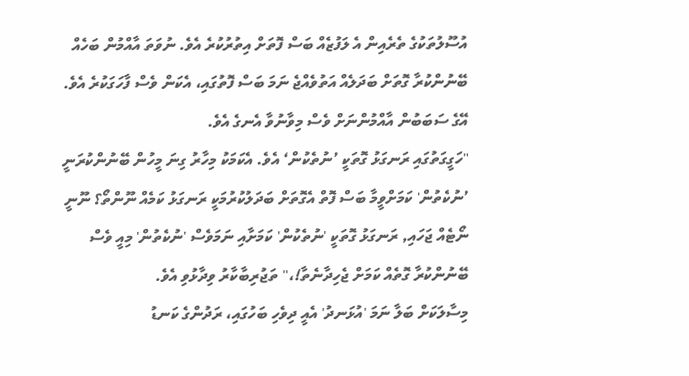އުސޫލުތަކުގެ ތެރެއިން އެ ލަފުޒެއް ބަސް ފޮތަށް އިތުރުކުރެ އެވެ. ނުވަތަ އާއްމުން ބަހެއް ބޭނުންކުރާ ގޮތަށް ބަދަލެއް އަތުވެއްޖެ ނަމަ ބަސް ފޮތުގައި، އެކަން ވެސް ފާހަގަކުރެ އެވެ. އޭގެ ސަބަބުން އާއްމުންނަށް ވެސް މިވާނުވާ އެނގެ އެވެ.
"ހަގީގަތުގައި ރަނގަޅު ގޮތަކީ ’ނުތެކުން‘ އެވެ. އެކަމަކު މިހާރު ގިނަ މީހުން ބޭނުންކުރަނީ ’ނުކެތުން' ކަމަށްވީމާ ބަސް ފޮތް އެގޮތަށް ބަދަލުކުރުމަކީ ރަނގަޅު ކަމެއް ނޫންތޯ؟ ނޫނީ ނޯޓެއް ޖަހައި, ރަނގަޅު ގޮތަކީ 'ނުތެކުން' ކަމަށާއި ނަމަވެސް 'ނުކެތުން' މިއީ ވެސް ބޭނުންކުރާ ގޮތެއް ކަމަށް ޖެހިދާނެތާ!،" ތަޖުރިބާކާރު ވިދާޅުވި އެވެ.
މިސާލަކަށް ބަލާ ނަމަ 'އުޅަނދު' އެއީ ދިވެހި ބަހުގައި، ރަދުންގެ ކަނޑު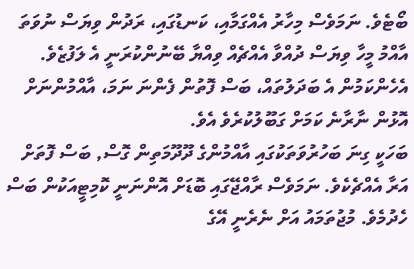ބޯޓެވެ. ނަމަވެސް މިހާރު އެއްގަމާއި، ކަނޑުގައި، ރަދުން ވިޔަސް ނުވަތަ އާއްމު މީހާ ވިޔަސް ދުއްވާ އެއްޗެއް ވިއްޔާ ބޭނުންކުރަނީ އެ ލަފުޒެވެ. އެހެންކަމުން އެ ބަދަލުތައް، ބަސް ފޮތުން ފެންނަ ނަމަ، އާއްމުންނަށް އޮޅުން ނާރާނެ ކަމަށް ގަބޫލުކުރެވެ އެވެ.
ބަހަކީ ގިނަ ބަހުރުވަތަކުގައި އާއްމުންގެ ދޫދޫމަތިން ގޮސް, ބަސް ފޮތަށް އަރާ އެއްޗެކެވެ. ނަމަވެސް ރާއްޖޭގައި ބޮޑަށް އޮންނަނީ ކޮމިޓީއަކުން ބަސް ހެދުމެވެ. މުޖުތަމައު އަށް ނެރެނީ އޭގެ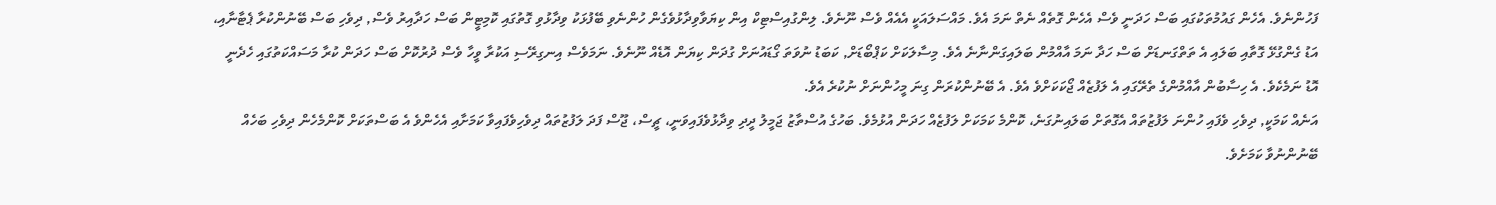ފަހުންނެވެ. އެހެން ގައުމުތަކުގައި ބަސް ހަދަނީ ވެސް އެހެން ގޮތެއް ނެތް ނަމަ އެވެ. މައްސަލައަކީ އެއެއް ވެސް ނޫނެވެ. ލިންގުއިސްޓިކް އިން ކިޔަވާވިދާޅުވެގެން ހުންނެވި ބޭފުޅަކު ވިދާޅުވި ގޮތުގައި ކޮމިޓީން ބަސް ހަދާއިރު ވެސް, ދިވެހި ބަސް ބޭނުންކުރާ ޕެޓާނާއި، އަޑު ގެންގުޅޭ ގޮތާއި ބަލައި އެ ތަތްގަނޑަށް ބަސް ހަދާ ނަމަ އާއްމުން ބަލައިގަންނާނެ އެވެ. މިސާލަކަށް ކަޕްބޯޑަށް, ކަބަޑު ނުވަތަ ގޯޑައުނަށް ގުދަން ކިޔަން އޮޑެއް ނޫނެވެ. ނަމަވެސް އިނގިރޭސި އަކުރާ ވީހާ ވެސް ދުރުކޮށް ބަސް ހަދަން ކުރާ މަސައްކަތުގައި ހެދެނީ އޮޑު ނަމެކެވެ. އެ ހިސާބުން އާއްމުންގެ ތެރޭގައި އެ ލަފުޒެއް ޖޯކަކަށްވެ އެވެ. އެ ބޭނުންކުރަން ގިނަ މީހުންނަށް ނުކުރެ އެވެ.
އަނެއް ކަމަކީ, ދިވެހި ވެފައި ހުންނަ ލަފުޒުތައް އެގޮތަށް ބަލައިނުގަނެ، ކޮންމެ ކަމަކަށް ލަފުޒެއް ހަދަން އުޅުމެވެ. ބަހުގެ އުސްތާޒު ޖަމީލު ދީދި ވިދާޅުވެފައިވަނީ، ޗީސް، ޖޫސް ފަދަ ލަފުޒުތައް ދިވެހިވެފައިވާ ކަމަށާއި އެހެންވެ އެ ބަސްތަކަށް ކޮންމެހެން ދިވެހި ބަހެއް ބޭނުންނުވާ ކަމަށެވެ.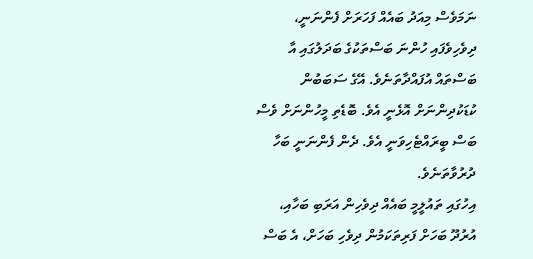ނަމަވެސް މިއަދު ބައެއް ފަހަރަށް ފެންނަނީ، ދިވެހިވެފައި ހުންނަ ބަސްތަކުގެ ބަދަލުގައި އާ ބަސްތައް އުފައްދާތަނެވެ. އޭގެ ސަބަބުން ކުޑަކުދިންނަށް އޮޅެނީ އެވެ. ބޮޑެތި މީހުންނަށް ވެސް ބަސް ބީރައްޓެހިވަނީ އެވެ. ދެން ފެންނަނީ ބަހާ ދުރުވާތަނެވެ.
އިހުގައި ތައުލީމީ ބައެއް ދިވެހިން އަރަބި ބަހާއި، އުރުދޫ ބަހަށް ފަރިތަކަމުން ދިވެހި ބަހަށް، އެ ބަސް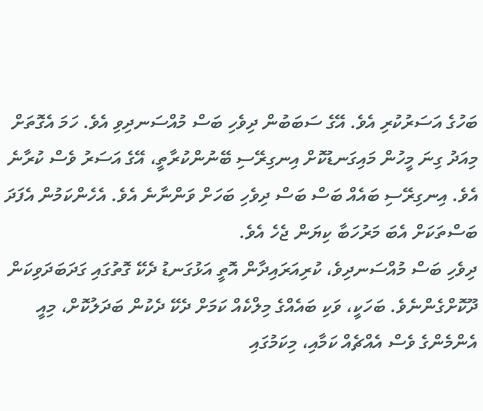ބަހުގެ އަސަރުކުރި އެވެ. އޭގެ ސަބަބުން ދިވެހި ބަސް މުއްސަނދިވި އެވެ. ހަމަ އެގޮތަށް މިއަދު ގިނަ މީހުން މައިގަނޑުކޮށް އިނގިރޭސި ބޭނުންކުރާތީ، އޭގެ އަސަރު ވެސް ކުރާނެ އެވެ. އިނގިރޭސި ބައެއް ބަސް ބަސް ދިވެހި ބަހަށް ވަންނާނެ އެވެ. އެހެންކަމުން އެފަދަ ބަސްތަކަށް އެބަ މަރުހަބާ ކިޔަން ޖެހެ އެވެ.
ދިވެހި ބަސް މުއްސަނދިވެ، ކުރިއަރައިދާން އޮތީ އަޅުގަނޑު ދެކޭ ގޮތުގައި ގަދަބަދަވިކަން ދޫކޮށްގެންނެވެ. ބަހަކީ، ވަކި ބައެއްގެ މިލްކެއް ކަމަށް ދެކޭ ދެކުން ބަދަލުކޮށް، މިއީ އެންމެންގެ ވެސް އެއްޗެއް ކަމާއި، މިކަމުގައި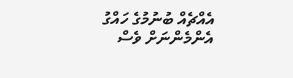އެއްޗެއް ބުނުމުގެ ހައްގު އެންމެންނަށް ވެސް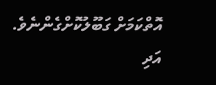އޮތްކަމަށް ގަބޫލުކޮށްގެންނެވެ. އަދި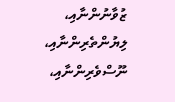ޒުވާނުންނާއި، ލިޔުންތެރިންނާއި، ނޫސްވެރިންނާއި،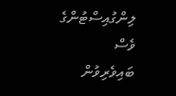ލިންގުއިސްޓުންގެ ވެސް ބައިވެރިވުން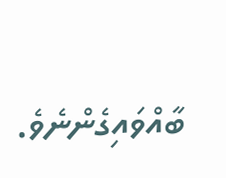ބާއްވައިގެންނެވެ.